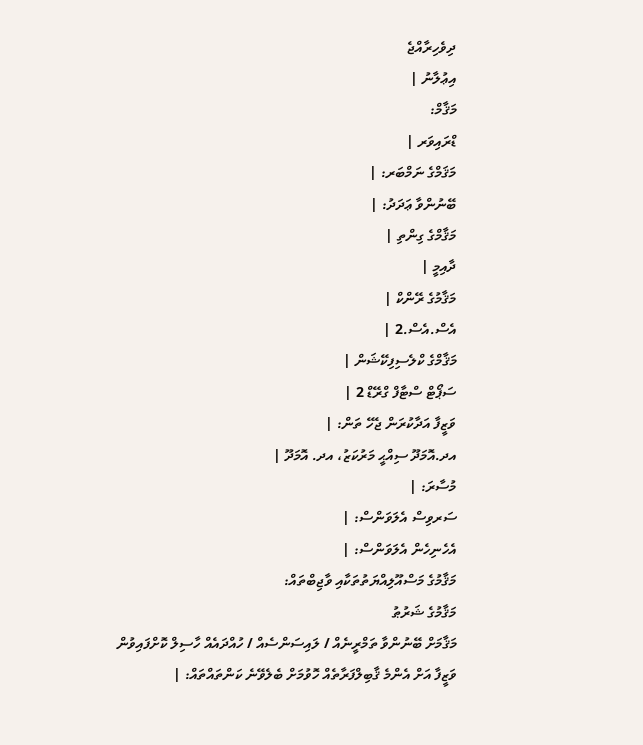ދިވެހިރާއްޖެ
އިޢުލާނު |
މަޤާމް:
ޑްރައިވަރ |
މަޤަމްގެ ނަމްބަރ: |
ބޭނުންވާ ޢަދަދު: |
މަޤާމްގެ ގިންތި |
ދާއިމީ |
މަޤާމުގެ ރޭންކް |
އެސް.އެސް.2 |
މަޤާމްގެ ކްލެސިފިކޭޝަން |
ސަޕޯޓް ސްޓާފް ގްރޭޑް 2 |
ވަޒީފާ އަދާކުރަން ޖެހޭ ތަން: |
އދ.އޮމަދޫ ސިއްޙީ މަރުކަޒު، އދ. އޮމަދޫ |
މުސާރަ: |
ސަރވިސް އެލަވަންސް: |
އެހެނިހެން އެލަވަންސް: |
މަޤާމުގެ މަސްއޫލިއްޔަތުތަކާއި ވާޖިބްތައް:
މަޤާމުގެ ޝަރުޠު
މަޤާމަށް ބޭނުންވާ ތަމްރީނެއް / ލައިސަންސެއް / ހުއްދައެއް ހާސިލް ކޮށްފައިވުން
ވަޒީފާ އަށް އެންމެ ޤާބިލްފަރާތެއް ހޮވުމަށް ބެލެވޭނެ ކަންތައްތައް: |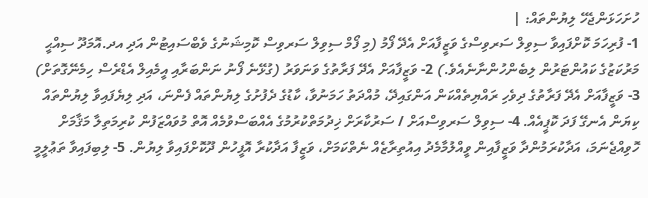ހުށަހަޅަންޖެހޭ ލިޔުންތައް: |
1- ފުރިހަމަ ކޮށްފައިވާ ސިވިލް ސަރވިސްގެ ވަޒީފާއަށް އެދޭ ފޯމު (މި ފޯމް ސިވިލް ސަރވިސް ކޮމިޝަނުގެ ވެބްސައިޓުން އަދި އދ.އޮމަދޫ ސިއްޙީ މަރުކަޒުގެ ކައުންޓަރުން ލިބެންހުންނާނެއެވެ.) 2- ވަޒީފާއަށް އެދޭ ފަރާތުގެ ވަނަވަރު (ގުޅޭނެ ފޯނު ނަންބަރާއި އީމެއިލް އެޑްރެސް ހިމެނޭގޮތަށް) 3- ވަޒީފާއަށް އެދޭ ފަރާތުގެ ދިވެހި ރައްޔިތެއްކަން އަންގައިދޭ، މުއްދަތު ހަމަނުވާ، ކާޑުގެ ދެފުށުގެ ލިޔުންތައް ފެންނަ، އަދި ލިޔެފައިވާ ލިޔުންތައް ކިޔަން އެނގޭ ފަދަ ކޮޕީއެއް. 4- ސިވިލް ސަރވިސްއަށް / ސަރުކާރަށް ޚިދުމަތްކުރުމުގެ އެއްބަސްވުމެއް އޮތް މުވައްޒަފުން ކުރިމަތިލާ މަޤާމަށް ހޮވިއްޖެނަމަ، އަދާކުރަމުންދާ ވަޒީފާއިން ވީއްލުމާމެދު އިއުތިރާޒެއް ނެތްކަމަށް، ވަޒީފާ އަދާކުރާ އޮފީހުން ދޫކޮށްފައިވާ ލިޔުން. 5- ލިބިފައިވާ ތަޢުލީމީ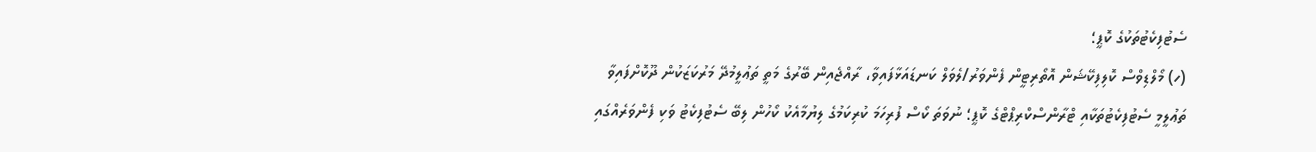ސެޓުފިކެޓުތަކުގެ ކޮޕީ؛
(ހ) މޯލްޑިވްސް ކޮލިފިކޭޝަން އޮތޯރިޓީން ފެންވަރު/ލެވަލް ކަނޑައަޅާފައިވާ، ރާއްޖެއިން ބޭރުގެ މަތީ ތަޢުލީމުދޭ މަރުކަޒަކުން ދޫކޮށްފައިވާ ތަޢުލީމީ ސެޓުފިކެޓުތަކާއި ޓްރާންސްކްރިޕްޓްގެ ކޮޕީ؛ ނުވަތަ ކޯސް ފުރިހަމަ ކުރިކަމުގެ ލިޔުމާއެކު ކޯހުން ލިބޭ ސެޓުފިކެޓު ވަކި ފެންވަރެއްގައި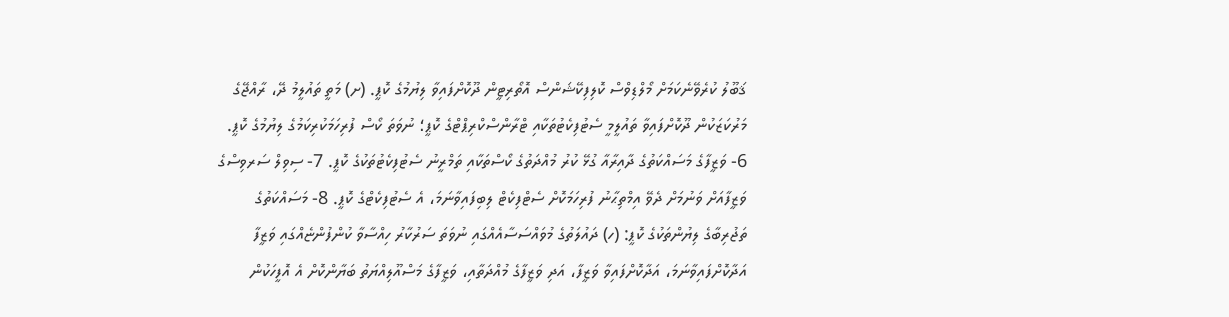ޤަބޫލު ކުރެވޭނެކަމަށް މޯލްޑިވްސް ކޮލިފިކޭޝަންސް އޮތޯރިޓީން ދޫކޮށްފައިވާ ލިޔުމުގެ ކޮޕީ. (ށ) މަތީ ތައުލީމު ދޭ، ރާއްޖޭގެ މަރުކަޒަކުން ދޫކޮށްފައިވާ ތައުލީމީ ސެޓުފިކެޓުތަކާއި ޓްރާންސްކްރިޕްޓްގެ ކޮޕީ؛ ނުވަތަ ކޯސް ފުރިހަމަކުރިކަމުގެ ލިޔުމުގެ ކޮޕީ. 6- ވަޒީފާގެ މަސައްކަތުގެ ދާއިރާއާ ގުޅޭ ކުރު މުއްދަތުގެ ކޯސްތަކާއި ތަމްރީނު ސެޓުފިކެޓުތަކުގެ ކޮޕީ. 7- ސިވިލް ސަރވިސްގެ ވަޒީފާއަށް ވަނުމަށް ދެވޭ އިމްތިޙާނު ފުރިހަމަކޮށް ސެޓްފިކެޓް ލިބިފައިވާނަމަ، އެ ސެޓުފިކެޓްގެ ކޮޕީ. 8- މަސައްކަތުގެ ތަޖުރިބާގެ ލިޔުންތަކުގެ ކޮޕީ: (ހ) ދައުލަތުގެ މުވައްސަސާއެއްގައި ނުވަތަ ސަރުކާރު ހިއްސާވާ ކުންފުންޏެއްގައި ވަޒީފާ އަދާކޮށްފައިވާނަމަ، އަދާކޮށްފައިވާ ވަޒީފާ، އަދި ވަޒީފާގެ މުއްދަތާއި، ވަޒީފާގެ މަސްއޫލިއްޔަތު ބަޔާންކޮށް އެ އޮފީހަކުން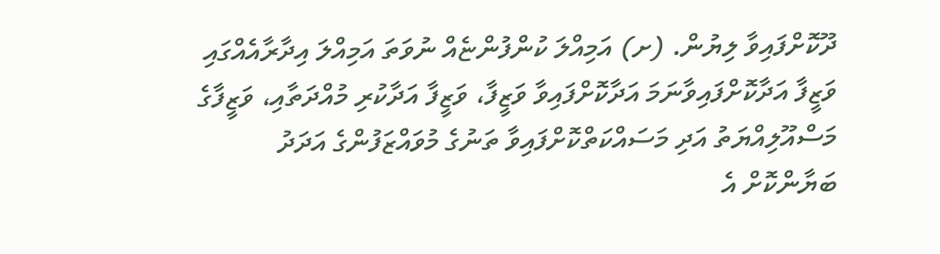ދޫކޮށްފައިވާ ލިޔުން. (ށ) އަމިއްލަ ކުންފުންޏެއް ނުވަތަ އަމިއްލަ އިދާރާއެއްގައި ވަޒީފާ އަދާކޮށްފައިވާނަމަ އަދާކޮށްފައިވާ ވަޒީފާ، ވަޒީފާ އަދާކުރި މުއްދަތާއި، ވަޒީފާގެ މަސްއޫލިއްޔަތު އަދި މަސައްކަތްކޮށްފައިވާ ތަނުގެ މުވައްޒަފުންގެ އަދަދު ބަޔާންކޮށް އެ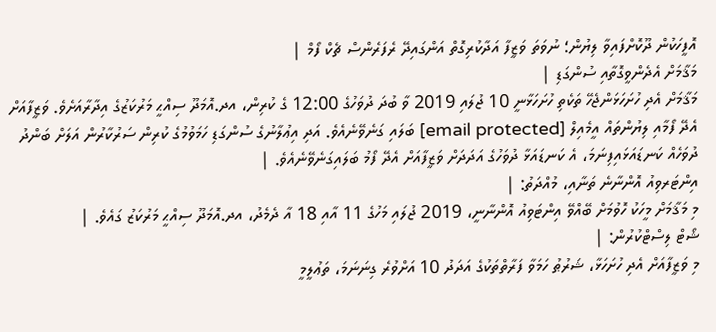އޮފީހަކުން ދޫކޮށްފައިވާ ލިޔުން؛ ނުވަތަ ވަޒީފާ އަދާކުރިގޮތް އަންގައިދޭ ރެފަރެންސް ޗެކް ފޯމް |
މަޤާމަށް އެދެންވީގޮތާއި ސުންގަޑި |
މަޤާމަށް އެދި ހުށަހަޅަންޖެހޭ ތަކެތި ހުށަހަޅާނީ 10 ޖުލައި 2019 ވާ ބުދަ ދުވަހުގެ 12:00 ގެ ކުރިން، އދ.އޮމަދޫ ސިއްޙީ މަރުކަޒުގެ އިދާރާއަށެވެ. ވަޒީފާއަށް އެދޭ ފޯމާއި ލިޔުންތައް އީމެއިލް [email protected] ބަލައި ގަނެވޭނެއެވެ. އަދި އިޢުލާނުގެ ސުންގަޑި ހަމަވުމުގެ ކުރިން ސަރުކާރުން އަލަށް ބަންދު ދުވަހެއް ކަނޑައަޅައިފިނަމަ، އެ ކަނޑައަޅާ ދުވަހުގެ އަދަދަށް ވަޒީފާއަށް އެދޭ ފޯމު ބަލައިގަނެވޭނެއެވެ. |
އިންޓަރވިއު އޮންނާނެ ތަނާއި، މުއްދަތު: |
މި މަޤާމަށް މީހަކު ހޮވުމަށް ބޭއްވޭ އިންޓަވިއު އޮންނާނީ، 2019 ޖުލައި މަހުގެ 11 އާއި 18 އާ ދެމެދު، އދ.އޮމަދޫ ސިއްޙީ މަރުކަޒު ގައެވެ. |
ޝޯޓް ލިސްޓްކުރުން: |
މި ވަޒީފާއަށް އެދި ހުށަހަޅާ، ޝަރުޠު ހަމަވާ ފަރާތްތަކުގެ އަދަދު 10 އަށްވުރެ ގިނަނަމަ، ތަޢުލީމީ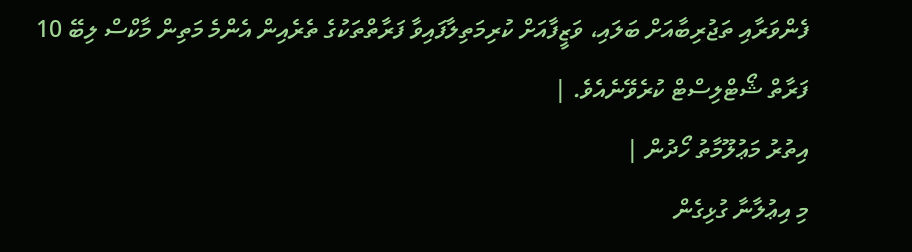ފެންވަރާއި ތަޖުރިބާއަށް ބަލައި، ވަޒީފާއަށް ކުރިމަތިލާފައިވާ ފަރާތްތަކުގެ ތެރެއިން އެންމެ މަތިން މާކްސް ލިބޭ 10 ފަރާތް ޝޯޓްލިސްޓް ކުރެވޭނެއެވެ. |
އިތުރު މަޢުލޫމާތު ހޯދުން |
މި އިޢުލާނާ ގުޅިގެން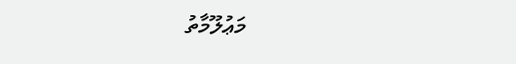މަޢުލޫމާތު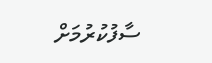ސާފުކުރުމަށް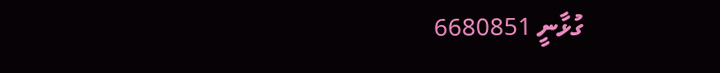ގުޅާނީ 6680851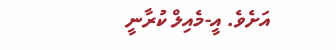އަށެވެ. އީ-މެއިލް ކުރާނީ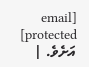[email protected] އަށެވެ. |